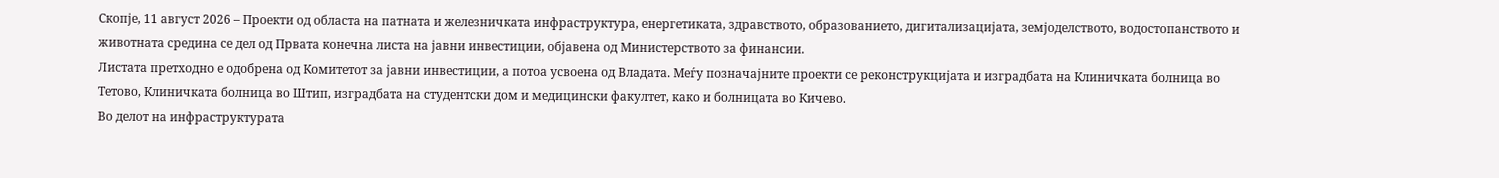Скопје, 11 август 2026 – Проекти од областа на патната и железничката инфраструктура, енергетиката, здравството, образованието, дигитализацијата, земјоделството, водостопанството и животната средина се дел од Првата конечна листа на јавни инвестиции, објавена од Министерството за финансии.
Листата претходно е одобрена од Комитетот за јавни инвестиции, а потоа усвоена од Владата. Меѓу позначајните проекти се реконструкцијата и изградбата на Клиничката болница во Тетово, Клиничката болница во Штип, изградбата на студентски дом и медицински факултет, како и болницата во Кичево.
Во делот на инфраструктурата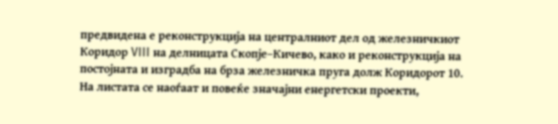предвидена е реконструкција на централниот дел од железничкиот Коридор VIII на делницата Скопје–Кичево, како и реконструкција на постојната и изградба на брза железничка пруга долж Коридорот 10.
На листата се наоѓаат и повеќе значајни енергетски проекти,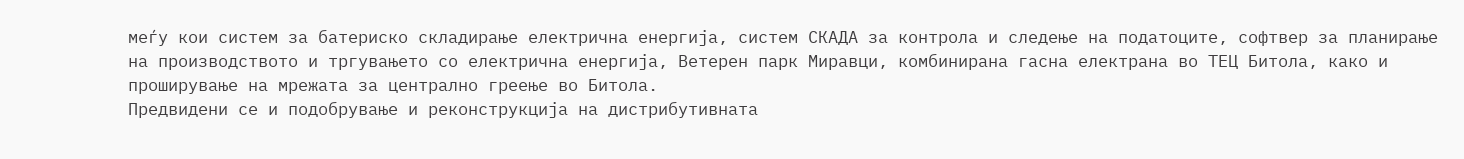меѓу кои систем за батериско складирање електрична енергија, систем СКАДА за контрола и следење на податоците, софтвер за планирање на производството и тргувањето со електрична енергија, Ветерен парк Миравци, комбинирана гасна електрана во ТЕЦ Битола, како и проширување на мрежата за централно греење во Битола.
Предвидени се и подобрување и реконструкција на дистрибутивната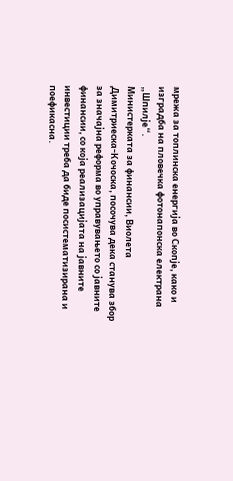мрежа за топлинска енергија во Скопје, како и изградба на пловечка фотонапонска електрана „Шпилје“.
Министерката за финансии, Виолета Димитриеска-Кочоска, посочува дека станува збор за значајна реформа во управувањето со јавните финансии, со која реализацијата на јавните инвестиции треба да биде посистематизирана и поефикасна.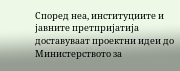Според неа, институциите и јавните претпријатија доставуваат проектни идеи до Министерството за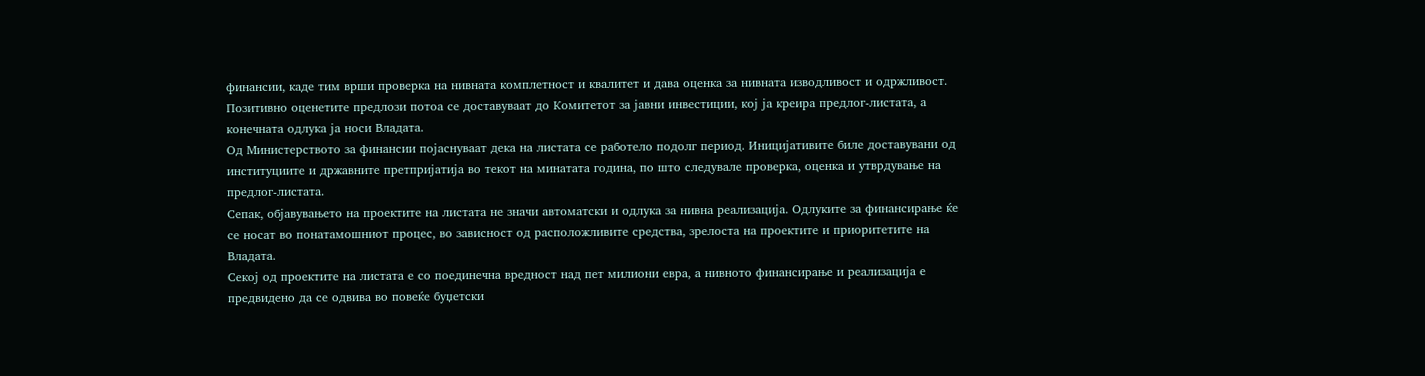финансии, каде тим врши проверка на нивната комплетност и квалитет и дава оценка за нивната изводливост и одржливост. Позитивно оценетите предлози потоа се доставуваат до Комитетот за јавни инвестиции, кој ја креира предлог-листата, а конечната одлука ја носи Владата.
Од Министерството за финансии појаснуваат дека на листата се работело подолг период. Иницијативите биле доставувани од институциите и државните претпријатија во текот на минатата година, по што следувале проверка, оценка и утврдување на предлог-листата.
Сепак, објавувањето на проектите на листата не значи автоматски и одлука за нивна реализација. Одлуките за финансирање ќе се носат во понатамошниот процес, во зависност од расположливите средства, зрелоста на проектите и приоритетите на Владата.
Секој од проектите на листата е со поединечна вредност над пет милиони евра, а нивното финансирање и реализација е предвидено да се одвива во повеќе буџетски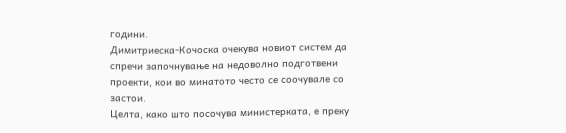години.
Димитриеска-Кочоска очекува новиот систем да спречи започнување на недоволно подготвени проекти, кои во минатото често се соочувале со застои.
Целта, како што посочува министерката, е преку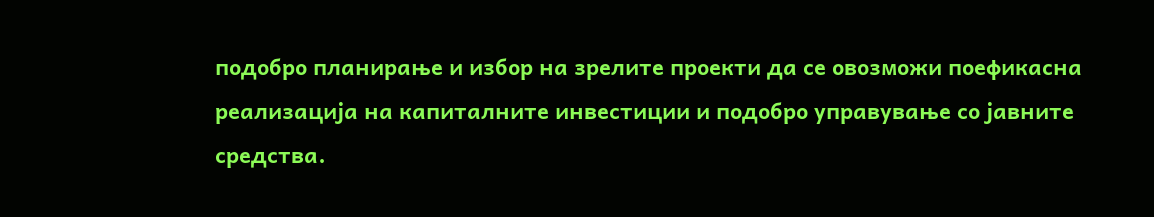подобро планирање и избор на зрелите проекти да се овозможи поефикасна реализација на капиталните инвестиции и подобро управување со јавните средства.